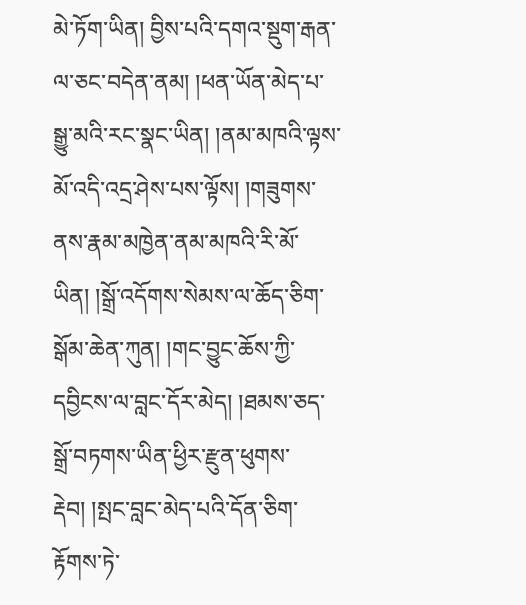མེ་ཏོག་ཡིན། བྱིས་པའི་དགའ་སྡུག་རྒན་ལ་ཅང་བདེན་ནམ། །ཕན་ཡོན་མེད་པ་སྒྱུ་མའི་རང་སྣང་ཡིན། །ནམ་མཁའི་ལྟས་མོ་འདི་འདྲ་ཤེས་པས་ལྟོས། །གཟུགས་ནས་རྣམ་མཁྱེན་ནམ་མཁའི་རི་མོ་ཡིན། །སྒྲོ་འདོགས་སེམས་ལ་ཆོད་ཅིག་སྒོམ་ཆེན་ཀུན། །གང་བྱུང་ཆོས་ཀྱི་དབྱིངས་ལ་བླང་དོར་མེད། །ཐམས་ཅད་སྒྲོ་བཏགས་ཡིན་ཕྱིར་རྫུན་ཕུགས་རྡེབ། །སྤང་བླང་མེད་པའི་དོན་ཅིག་རྟོགས་ཏེ་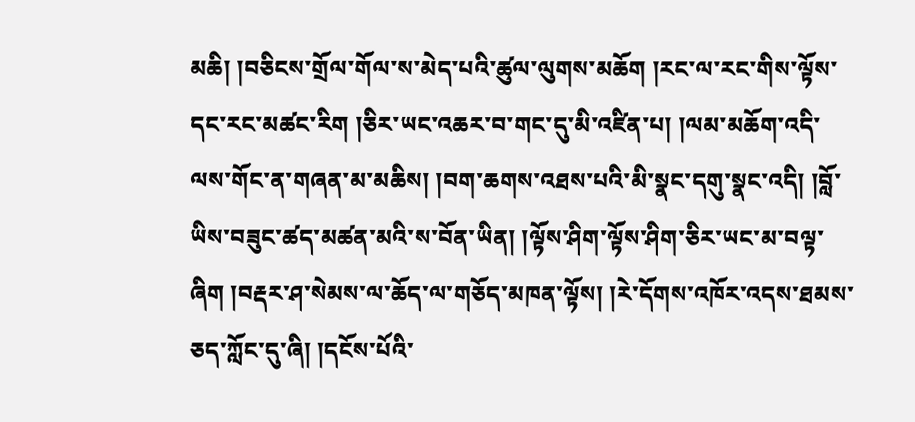མཆི། །བཅིངས་གྲོལ་གོལ་ས་མེད་པའི་ཚུལ་ལུགས་མཆོག །རང་ལ་རང་གིས་ལྟོས་དང་རང་མཚང་རིག །ཅིར་ཡང་འཆར་བ་གང་དུ་མི་འཛིན་པ། །ལམ་མཆོག་འདི་ལས་གོང་ན་གཞན་མ་མཆིས། །བག་ཆགས་འཐས་པའི་མི་སྣང་དགུ་སྣང་འདི། །བློ་ཡིས་བཟུང་ཚད་མཚན་མའི་ས་བོན་ཡིན། །ལྟོས་ཤིག་ལྟོས་ཤིག་ཅིར་ཡང་མ་བལྟ་ཞིག །བརྡར་ཤ་སེམས་ལ་ཆོད་ལ་གཅོད་མཁན་ལྟོས། །རེ་དོགས་འཁོར་འདས་ཐམས་ཅད་ཀློང་དུ་ཞི། །དངོས་པོའི་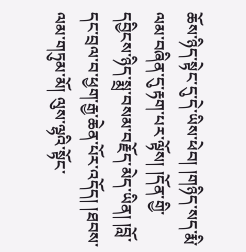ཆོས་ཉིད་སྟེང་དུ་དེ་ཡིས་ཕེབ། །གཉིད་སད་རྨི་ལམ་བཞིན་དུ་རྟག་པར་ལྟོས། །དོན་གྱི་དབྱིངས་ཉིད་སྨྲ་བསམ་བརྗོད་མེད་ཡིན། །བློ་དང་བྲལ་བ་ཕྱག་རྒྱ་ཆེན་པོར་འདོད། །ཐབས་ལམ་གཏུམ་མོ། ལུས་ལྷའི་སྟོང་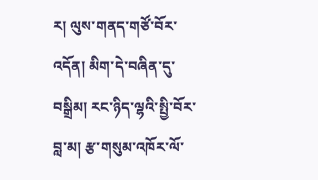ར། ལུས་གནད་གཙོ་བོར་འདོན། མིག་དེ་བཞིན་དུ་བསྒྲིམ། རང་ཉིད་ལྷའི་སྤྱི་བོར་བླ་མ། རྩ་གསུམ་འཁོར་ལོ་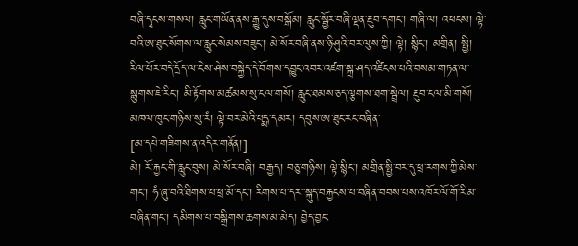བཞི་དྭངས་གསལ། རླུང་གཡོན་ནས་རྒྱུ་དུས་བསྒོམ། རླུང་སྦྱོར་བཞི་ལྡན་རྔུབ་དགང་། གཞི་ལ། འཕངས། ལྟེ་བའི་ཨ་ཐུང་སོགས་ལ་རླུང་སེམས་བཟུང་། མེ་སོར་བཞི་ནས་ཉི་ཤུའི་བར་ལུས་ཀྱི། ལྟེ། སྙིང་། མགྲིན། སྤྱི། རིལ་པོར་བདེ་དྲོད་ལ་ངེས་ཤེས་བསྐྱེད་དེ་བོགས་དབྱུང་འབར་འཛག་སྐྲ་ཤད་འཛིངས་པའི་བསམ་གཏན་ལ་སྙུགས་ཇེ་རིང་། མི་རྟོགས་མཚམས་སུ་ངལ་གསོ། རླུང་ཐམས་ཅད་ལྕགས་ཐག་སྦྲེལ། རྔུབ་ངལ་མི་གསོ། མཁལ་ཁུང་གཉིས་སུ་རཾ། ལྟེ་བར་མེའི་པདྨ་དམར། དབུས་ཨ་ཐུང་རང་བཞིན་
[མ་དཔེ་གཟིགས་ན་འདིར་གནོན།]
མེ། རོ་རྐྱང་གི་རླུང་བུས། མེ་སོར་བཞི། བརྒྱད། བཅུ་གཉིས། ལྟེ་སྙིང་། མགྲིན་སྤྱི་བར་དུ་ཕྲ་རགས་ཀྱི་མེས་གང་། ཧཾ་ཞུ་བའི་ཐིགས་པ་ཕྲ་མོ་དང་། རིགས་པ་དར་་སྐུད་བརྐྱངས་པ་བཞིན་བབས་པས་འཁོར་ལོ་གོ་རིམ་བཞིན་གང་། དམིགས་པ་བསྒྲིགས་ཆགས་མ་མེད། བྱེད་བྱང་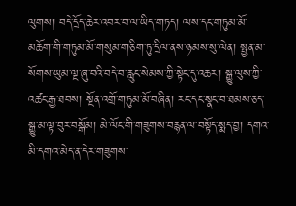ལུགས། བདེ་དྲོད་ཆེར་འབར་བ་ལ་ཡིད་གཏད། ལས་དང་གཏུམ་མོ་མཆོག་གི་གཏུམ་མོ་གསུམ་གཅིག་ཏུ་དྲིལ་ནས་ཉམས་སུ་ལེན། སྤྱན་མ་སོགས་ཡུམ་ལྔ་ཞུ་བའི་བདེ་བ་རླུང་སེམས་ཀྱི་སྟེང་དུ་འཆར། སྒྱུ་ལུས་ཀྱི་འཚང་རྒྱ་ཐབས། སྔོན་འགྲོ་གཏུམ་མོ་བཞིན། རང་དང་སྣང་བ་ཐམས་ཅད་སྒྱུ་མ་ལྟ་བུར་བསྒོམ། མེ་ལོང་གི་གཟུགས་བརྙན་ལ་བསྟོད་སྨད་བྱ། དགའ་མི་དགའ་མེད་ན་དེར་གཟུགས་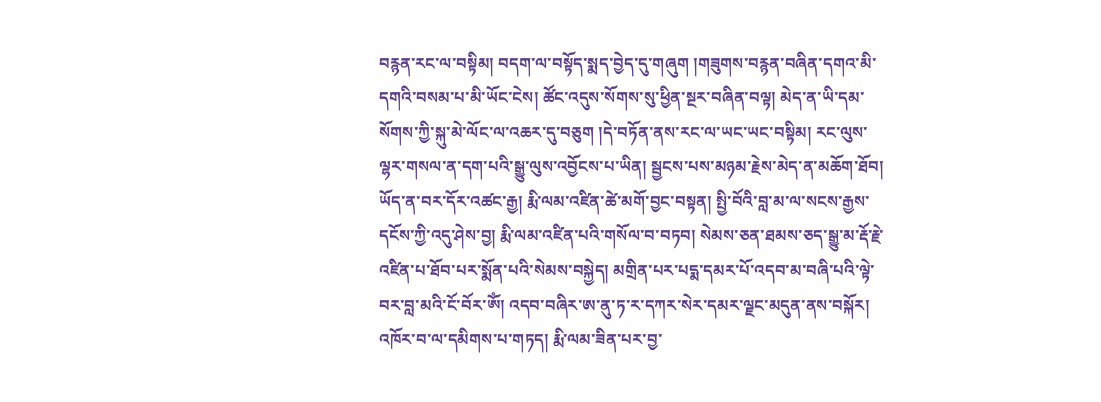བརྙན་རང་ལ་བསྟིམ། བདག་ལ་བསྟོད་སྨད་བྱེད་དུ་གཞུག །གཟུགས་བརྙན་བཞིན་དགའ་མི་དགའི་བསམ་པ་མི་ཡོང་ངེས། ཚོང་འདུས་སོགས་སུ་ཕྱིན་སྔར་བཞིན་བལྟ། མེད་ན་ཡི་དམ་སོགས་ཀྱི་སྐུ་མེ་ལོང་ལ་འཆར་དུ་བཅུག །དེ་བཏོན་ནས་རང་ལ་ཡང་ཡང་བསྟིམ། རང་ལུས་ལྷར་གསལ་ན་དག་པའི་སྒྱུ་ལུས་འབྱོངས་པ་ཡིན། སྦྱངས་པས་མཉམ་རྗེས་མེད་ན་མཆོག་ཐོབ། ཡོད་ན་བར་དོར་འཚང་རྒྱ། རྨི་ལམ་འཛིན་ཚེ་མགོ་བྱང་བསྟན། སྤྱི་བོའི་བླ་མ་ལ་སངས་རྒྱས་དངོས་ཀྱི་འདུ་ཤེས་བྱ། རྨི་ལམ་འཛིན་པའི་གསོལ་བ་བཏབ། སེམས་ཅན་ཐམས་ཅད་སྒྱུ་མ་རྡོ་རྗེ་འཛིན་པ་ཐོབ་པར་སྨོན་པའི་སེམས་བསྐྱེད། མགྲིན་པར་པདྨ་དམར་པོ་འདབ་མ་བཞི་པའི་ལྟེ་བར་བླ་མའི་ངོ་བོར་ཨོཾ། འདབ་བཞིར་ཨ་ནུ་ཏ་ར་དཀར་སེར་དམར་ལྗང་མདུན་ནས་བསྐོར། འཁོར་བ་ལ་དམིགས་པ་གཏད། རྨི་ལམ་ཟིན་པར་བྱ་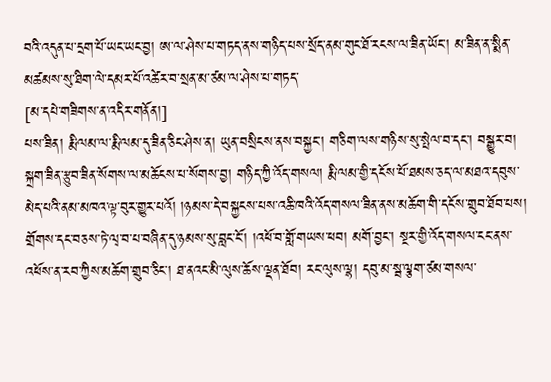བའི་འདུན་པ་དྲག་པོ་ཡང་ཡང་བྱ། ཨ་ལ་ཤེས་པ་གཏད་ནས་གཉིད་པས་སྲོད་ནམ་གུང་ཐོ་རངས་ལ་ཟིན་ཡོང་། མ་ཟིན་ན་སྨིན་མཚམས་སུ་ཐིག་ལེ་དམར་པོ་འཚེར་བ་སྲན་མ་ཙམ་ལ་ཤེས་པ་གཏད་
[མ་དཔེ་གཟིགས་ན་འདིར་གནོན།]
པས་ཟིན། རྨི་ལམ་ལ་རྨི་ལམ་དུ་ཟིན་ཅིང་ཤེས་ན། ཡུན་བསྲིངས་ནས་བསྐྱང་། གཅིག་ལས་གཉིས་སུ་སྤེལ་བ་དང་། བསྒྱུར་བ། སྐྲག་ཟིན་རྩུབ་ཟིན་སོགས་ལ་མཆོངས་པ་སོགས་བྱ། གཉིད་ཀྱི་འོད་གསལ། རྨི་ལམ་གྱི་དངོས་པོ་ཐམས་ཅད་ལ་མཐའ་དབུས་མེད་པའི་ནམ་མཁའ་ལྟ་བུར་གྱུར་པའོ། །ཉམས་དེ་བསྐྱངས་པས་འཆི་ཁའི་འོད་གསལ་ཟིན་ནས་མཆོག་གི་དངོས་གྲུབ་ཐོབ་པས། གྲོགས་དང་བཅས་ཏེ་ལྭ་བ་པ་བཞིན་དུ་ཉམས་སུ་བླང་ངོ་། །འཕོ་བ་གློ་གཡས་ཕབ། མགོ་བྱང་། སྔར་གྱི་འོད་གསལ་ངང་ནས་འཕོས་ན་རབ་ཀྱིས་མཆོག་གྲུབ་ཅིང་། ཐ་ནའང་མི་ལུས་ཆོས་ལྡན་ཐོབ། རང་ལུས་ལྷ། དབུ་མ་སྦ་ལྕག་ཙམ་གསལ་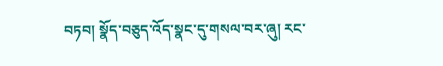བཏབ། སྣོད་བཅུད་འོད་སྣང་དུ་གསལ་བར་ཞུ། རང་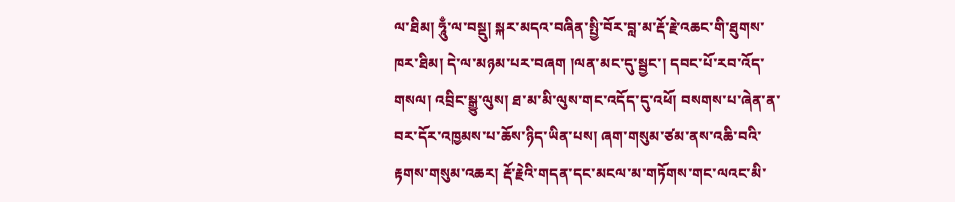ལ་ཐིམ། ཧཱུྃ་ལ་བསྡུ། སྐར་མདའ་བཞིན་སྤྱི་བོར་བླ་མ་རྡོ་རྗེ་འཆང་གི་ཐུགས་ཁར་ཐིམ། དེ་ལ་མཉམ་པར་བཞག །ལན་མང་དུ་སྦྱང་། དབང་པོ་རབ་འོད་གསལ། འབྲིང་སྒྱུ་ལུས། ཐ་མ་མི་ལུས་གང་འདོད་དུ་འཕོ། བསགས་པ་ཞེན་ན་བར་དོར་འཁྱམས་པ་ཆོས་ཉིད་ཡིན་པས། ཞག་གསུམ་ཙམ་ནས་འཆི་བའི་རྟགས་གསུམ་འཆར། རྡོ་རྗེའི་གདན་དང་མངལ་མ་གཏོགས་གང་ལའང་མི་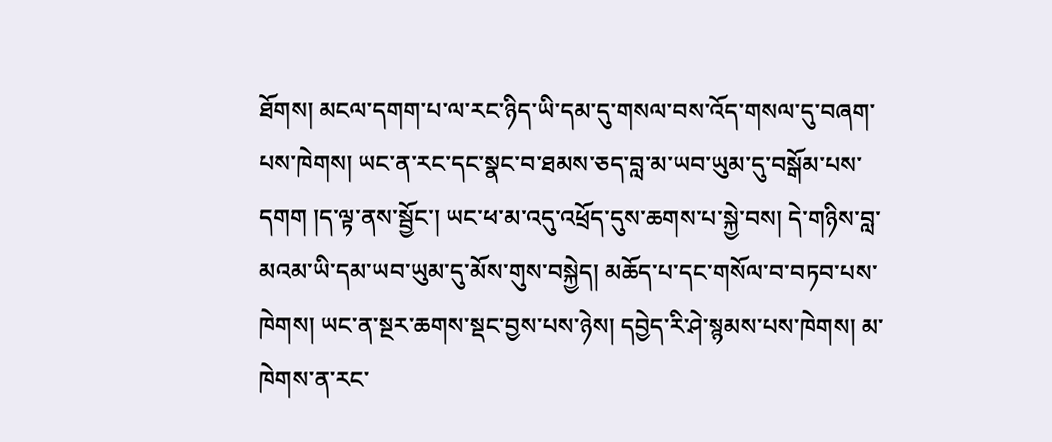ཐོགས། མངལ་དགག་པ་ལ་རང་ཉིད་ཡི་དམ་དུ་གསལ་བས་འོད་གསལ་དུ་བཞག་པས་ཁེགས། ཡང་ན་རང་དང་སྣང་བ་ཐམས་ཅད་བླ་མ་ཡབ་ཡུམ་དུ་བསྒོམ་པས་དགག །ད་ལྟ་ནས་སྦྱོང་། ཡང་ཕ་མ་འདུ་འཕྲོད་དུས་ཆགས་པ་སྐྱེ་བས། དེ་གཉིས་བླ་མའམ་ཡི་དམ་ཡབ་ཡུམ་དུ་མོས་གུས་བསྐྱེད། མཆོད་པ་དང་གསོལ་བ་བཏབ་པས་ཁེགས། ཡང་ན་སྔར་ཆགས་སྡང་བྱས་པས་ཉེས། དབྱེད་རི་ཤེ་སྙམས་པས་ཁེགས། མ་ཁེགས་ན་རང་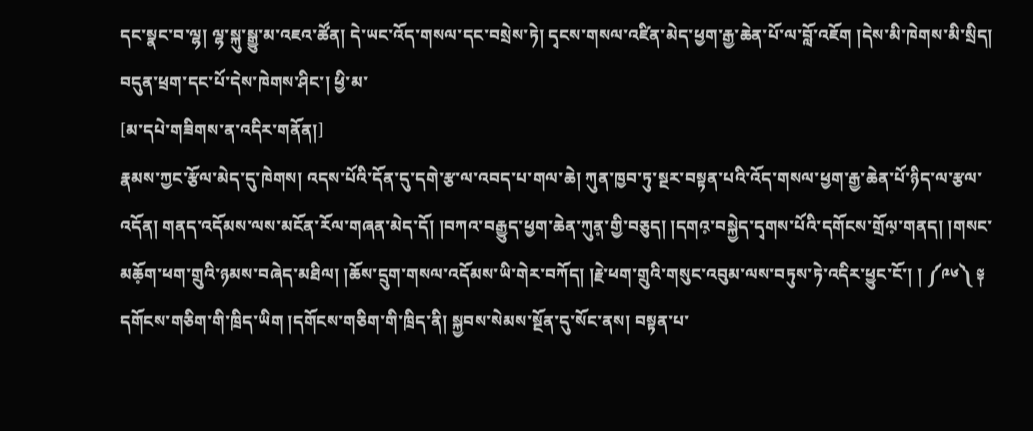དང་སྣང་བ་ལྷ། ལྷ་སྐུ་སྒྱུ་མ་འཇའ་ཚོན། དེ་ཡང་འོད་གསལ་དང་བསྲེས་ཏེ། དྭངས་གསལ་འཛིན་མེད་ཕྱག་རྒྱ་ཆེན་པོ་ལ་བློ་འཇོག །དེས་མི་ཁེགས་མི་སྲིད། བདུན་ཕྲག་དང་པོ་དེས་ཁེགས་ཤིང་། ཕྱི་མ་
[མ་དཔེ་གཟིགས་ན་འདིར་གནོན།]
རྣམས་ཀྱང་རྩོལ་མེད་དུ་ཁེགས། འདས་པོའི་དོན་དུ་དགེ་རྩ་ལ་འབད་པ་གལ་ཆེ། ཀུན་ཁྱབ་ཏུ་སྔར་བསྟན་པའི་འོད་གསལ་ཕྱག་རྒྱ་ཆེན་པོ་ཉིད་ལ་རྩལ་འདོན། གནད་འདོམས་ལས་མངོན་རོལ་གཞན་མེད་དོ། །བཀའ་བརྒྱུད་ཕྱག་ཆེན་ཀུན༷་གྱི་བཅུད། །དགའ༷་བསྐྱེད་དྭགས་པོའི་དགོངས་གྲོལ༷་གནད། །གསང་མཆོ༷ག་ཕག་གྲུའི་ཉམས་བཞེད་མཐིལ། །ཆོས་དྲུག་གསལ་འདོམས་ཡི་གེར་བཀོད། །རྗེ་ཕག་གྲུའི་གསུང་འབུམ་ལས་བཏུས་ཏེ་འདིར་ཕྱུང་ངོ་། ། ༼༩༦༽ ༈ དགོངས་གཅིག་གི་ཁྲིད་ཡིག །དགོངས་གཅིག་གི་ཁྲིད་ནི། སྐྱབས་སེམས་སྔོན་དུ་སོང་ནས། བསྟན་པ་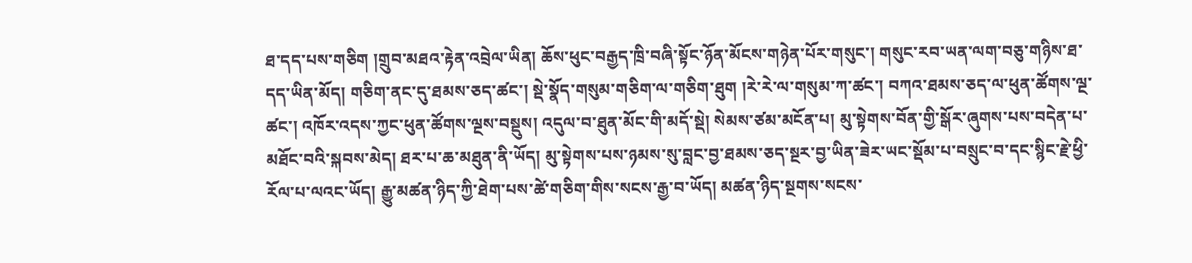ཐ་དད་པས་གཅིག །གྲུབ་མཐའ་རྟེན་འབྲེལ་ཡིན། ཆོས་ཕུང་བརྒྱད་ཁྲི་བཞི་སྟོང་ཉོན་མོངས་གཉེན་པོར་གསུང་། གསུང་རབ་ཡན་ལག་བཅུ་གཉིས་ཐ་དད་ཡིན་མོད། གཅིག་ནང་དུ་ཐམས་ཅད་ཚང་། སྡེ་སྣོད་གསུམ་གཅིག་ལ་གཅིག་ཐུག །རེ་རེ་ལ་གསུམ་ཀ་ཚང་། བཀའ་ཐམས་ཅད་ལ་ཕུན་ཚོགས་ལྔ་ཚང་། འཁོར་འདས་ཀྱང་ཕུན་ཚོགས་ལྔས་བསྡུས། འདུལ་བ་ཐུན་མོང་གི་མདོ་སྡེ། སེམས་ཙམ་མངོན་པ། མུ་སྟེགས་བོན་གྱི་སྒོར་ཞུགས་པས་བདེན་པ་མཐོང་བའི་སྐབས་མེད། ཐར་པ་ཆ་མཐུན་ནི་ཡོད། མུ་སྟེགས་པས་ཉམས་སུ་བླང་བྱ་ཐམས་ཅད་སྔར་བྱ་ཡིན་ཟེར་ཡང་སྡོམ་པ་བསྲུང་བ་དང་སྙིང་རྗེ་ཕྱི་རོལ་པ་ལའང་ཡོད། རྒྱུ་མཚན་ཉིད་ཀྱི་ཐེག་པས་ཚེ་གཅིག་གིས་སངས་རྒྱ་བ་ཡོད། མཚན་ཉིད་སྔགས་སངས་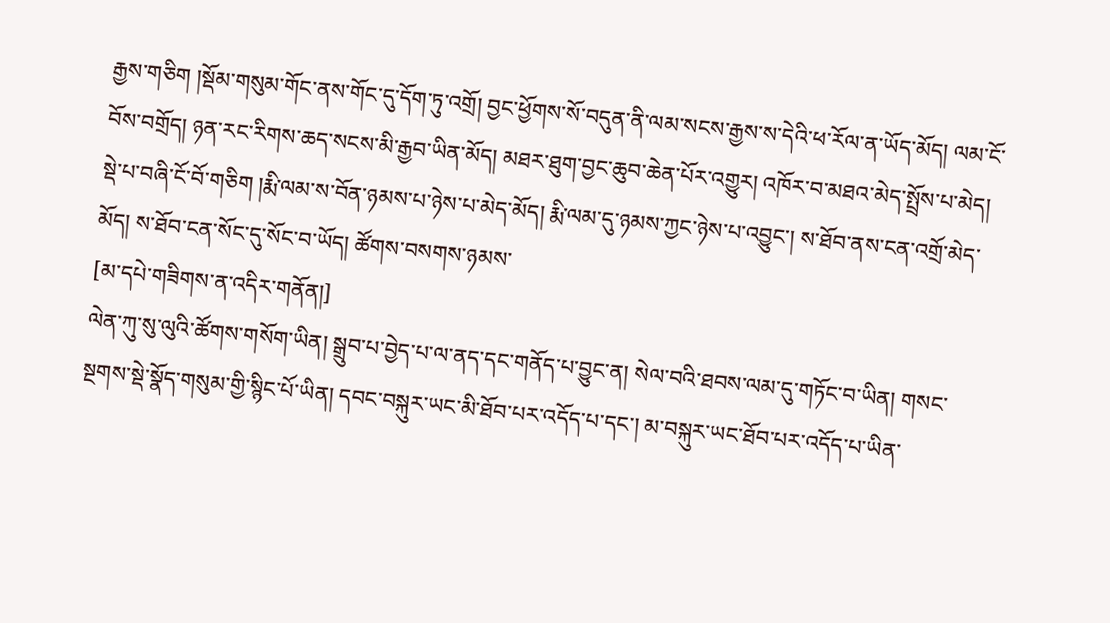རྒྱས་གཅིག །སྡོམ་གསུམ་གོང་ནས་གོང་དུ་དོག་ཏུ་འགྲོ། བྱང་ཕྱོགས་སོ་བདུན་ནི་ལམ་སངས་རྒྱས་ས་དེའི་ཕ་རོལ་ན་ཡོད་མོད། ལམ་ངོ་བོས་བགྲོད། ཉན་རང་རིགས་ཆད་སངས་མི་རྒྱབ་ཡིན་མོད། མཐར་ཐུག་བྱང་ཆུབ་ཆེན་པོར་འགྱུར། འཁོར་བ་མཐའ་མེད་སྤྲོས་པ་མེད། སྡེ་པ་བཞི་ངོ་བོ་གཅིག །རྨི་ལམ་ས་བོན་ཉམས་པ་ཉེས་པ་མེད་མོད། རྨི་ལམ་དུ་ཉམས་ཀྱང་ཉེས་པ་འབྱུང་། ས་ཐོབ་ནས་ངན་འགྲོ་མེད་མོད། ས་ཐོབ་ངན་སོང་དུ་སོང་བ་ཡོད། ཚོགས་བསགས་ཉམས་
[མ་དཔེ་གཟིགས་ན་འདིར་གནོན།]
ལེན་ཀུ་སུ་ལུའི་ཚོགས་གསོག་ཡིན། སྒྲུབ་པ་བྱེད་པ་ལ་ནད་དང་གནོད་པ་བྱུང་ན། སེལ་བའི་ཐབས་ལམ་དུ་གཏོང་བ་ཡིན། གསང་སྔགས་སྡེ་སྣོད་གསུམ་གྱི་སྙིང་པོ་ཡིན། དབང་བསྐུར་ཡང་མི་ཐོབ་པར་འདོད་པ་དང་། མ་བསྐུར་ཡང་ཐོབ་པར་འདོད་པ་ཡིན་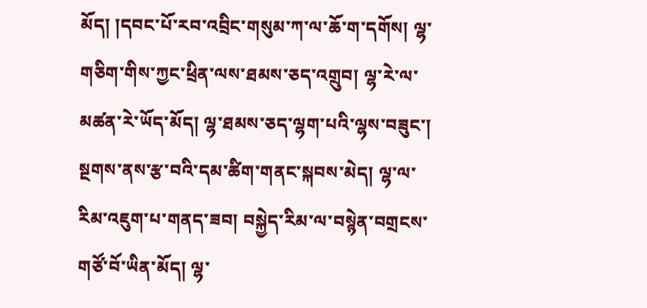མོད། །དབང་པོ་རབ་འབྲིང་གསུམ་ཀ་ལ་ཆོ་ག་དགོས། ལྷ་གཅིག་གིས་ཀྱང་ཕྲིན་ལས་ཐམས་ཅད་འགྲུབ། ལྷ་རེ་ལ་མཚན་རེ་ཡོད་མོད། ལྷ་ཐམས་ཅད་ལྷག་པའི་ལྷས་བཟུང་། སྔགས་ནས་རྩ་བའི་དམ་ཚིག་གནང་སྐབས་མེད། ལྷ་ལ་རིམ་འཇུག་པ་གནད་ཟབ། བསྐྱེད་རིམ་ལ་བསྙེན་བགྲངས་གཙོ་བོ་ཡིན་མོད། ལྷ་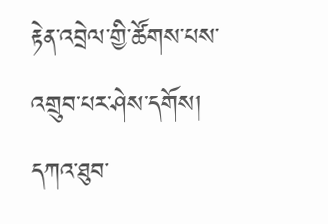རྟེན་འབྲེལ་གྱི་ཚོགས་པས་འགྲུབ་པར་ཤེས་དགོས། དཀའ་ཐུབ་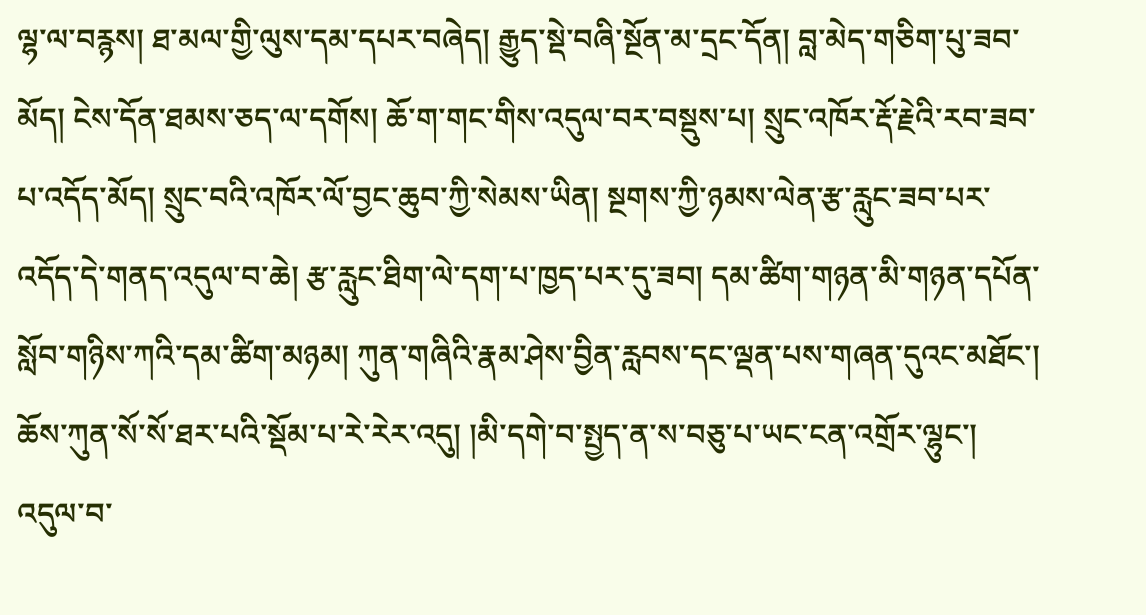ལྷ་ལ་བརྙས། ཐ་མལ་གྱི་ལུས་དམ་དཔར་བཞེད། རྒྱུད་སྡེ་བཞི་སྔོན་མ་དྲང་དོན། བླ་མེད་གཅིག་པུ་ཟབ་མོད། ངེས་དོན་ཐམས་ཅད་ལ་དགོས། ཆོ་ག་གང་གིས་འདུལ་བར་བསྡུས་པ། སྲུང་འཁོར་རྡོ་རྗེའི་རབ་ཟབ་པ་འདོད་མོད། སྲུང་བའི་འཁོར་ལོ་བྱང་ཆུབ་ཀྱི་སེམས་ཡིན། སྔགས་ཀྱི་ཉམས་ལེན་རྩ་རླུང་ཟབ་པར་འདོད་དེ་གནད་འདུལ་བ་ཆེ། རྩ་རླུང་ཐིག་ལེ་དག་པ་ཁྱད་པར་དུ་ཟབ། དམ་ཚིག་གཉན་མི་གཉན་དཔོན་སློབ་གཉིས་ཀའི་དམ་ཚིག་མཉམ། ཀུན་གཞིའི་རྣམ་ཤེས་བྱིན་རླབས་དང་ལྡན་པས་གཞན་དུའང་མཐོང་། ཆོས་ཀུན་སོ་སོ་ཐར་པའི་སྡོམ་པ་རེ་རེར་འདུ། །མི་དགེ་བ་སྤྱད་ན་ས་བཅུ་པ་ཡང་ངན་འགྲོར་ལྷུང་། འདུལ་བ་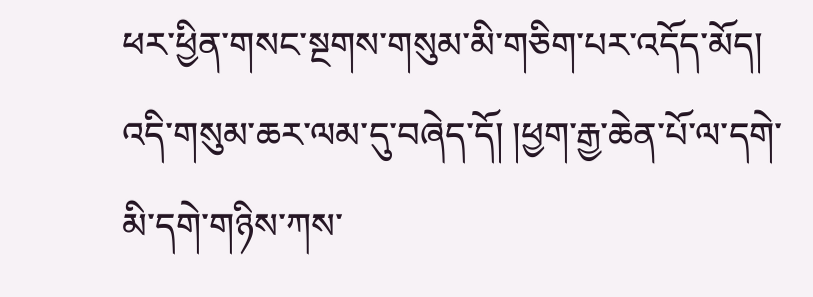ཕར་ཕྱིན་གསང་སྔགས་གསུམ་མི་གཅིག་པར་འདོད་མོད། འདི་གསུམ་ཆར་ལམ་དུ་བཞེད་དོ། །ཕྱག་རྒྱ་ཆེན་པོ་ལ་དགེ་མི་དགེ་གཉིས་ཀས་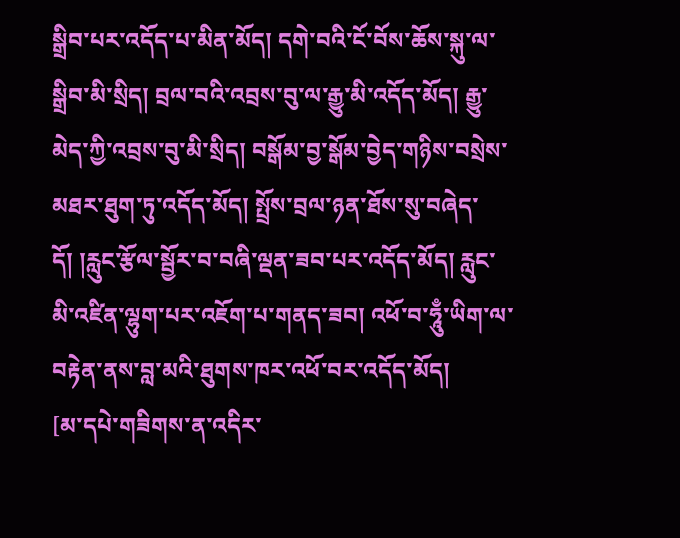སྒྲིབ་པར་འདོད་པ་མིན་མོད། དགེ་བའི་ངོ་བོས་ཆོས་སྐུ་ལ་སྒྲིབ་མི་སྲིད། བྲལ་བའི་འབྲས་བུ་ལ་རྒྱུ་མི་འདོད་མོད། རྒྱུ་མེད་ཀྱི་འབྲས་བུ་མི་སྲིད། བསྒོམ་བྱ་སྒོམ་བྱེད་གཉིས་བསྲེས་མཐར་ཐུག་ཏུ་འདོད་མོད། སྤྲོས་བྲལ་ཉན་ཐོས་སུ་བཞེད་དོ། །རླུང་རྩོལ་སྦྱོར་བ་བཞི་ལྡན་ཟབ་པར་འདོད་མོད། རླུང་མི་འཛིན་ལྷུག་པར་འཇོག་པ་གནད་ཟབ། འཕོ་བ་ཧཱུྃ་ཡིག་ལ་བརྟེན་ནས་བླ་མའི་ཐུགས་ཁར་འཕོ་བར་འདོད་མོད།
[མ་དཔེ་གཟིགས་ན་འདིར་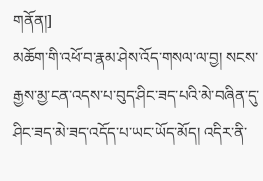གནོན།]
མཆོག་གི་འཕོ་བ་རྣམ་ཤེས་འོད་གསལ་ལ་བྱ། སངས་རྒྱས་མྱ་ངན་འདས་པ་བུད་ཤིང་ཟད་པའི་མེ་བཞིན་དུ་ཤིང་ཟད་མེ་ཟད་འདོད་པ་ཡང་ཡོད་མོད། འདིར་ནི་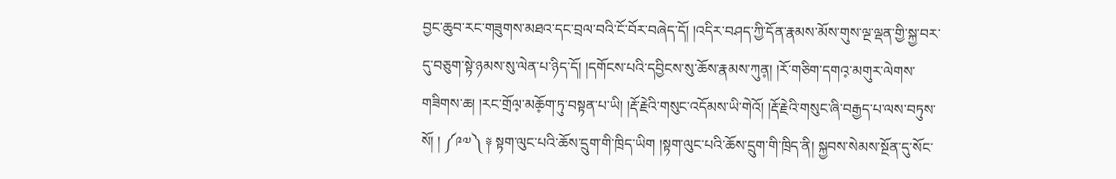བྱང་ཆུབ་རང་གཟུགས་མཐའ་དང་བྲལ་བའི་ངོ་བོར་བཞེད་དོ། །འདིར་བཤད་ཀྱི་དོན་རྣམས་མོས་གུས་ལྔ་ལྡན་གྱི་སྐྱ་བར་དུ་བཅུག་སྟེ་ཉམས་སུ་ལེན་པ་ཉིད་དོ། །དགོངས་པའི་དབྱིངས་སུ་ཆོས་རྣམས་ཀུན༷། །རོ་གཅིག་དགའ༷་མགུར་ལེགས་གཟིགས་ཆ། །རང་གྲོལ༷་མཆོ༷ག་ཏུ་བསྟན་པ་ཡི། །རྡོ་རྗེའི་གསུང་འདོམས་ཡི་གེའོ། །རྡོ་རྗེའི་གསུང་ཞི་བརྒྱད་པ་ལས་བཏུས་སོ། ། ༼༩༧༽ ༈ སྟག་ལུང་པའི་ཆོས་དྲུག་གི་ཁྲིད་ཡིག །སྟག་ལུང་པའི་ཆོས་དྲུག་གི་ཁྲིད་ནི། སྐྱབས་སེམས་སྔོན་དུ་སོང་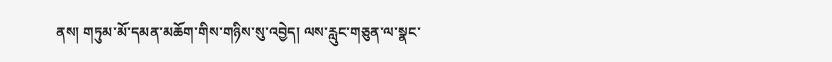ནས། གཏུམ་མོ་དམན་མཆོག་གིས་གཉིས་སུ་འབྱེད། ལས་རླུང་གཅུན་ལ་སྣང་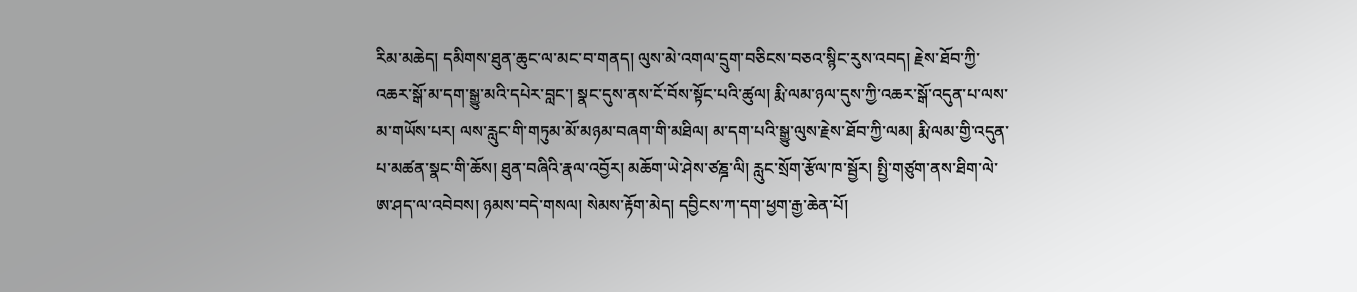རིམ་མཆེད། དམིགས་ཐུན་ཆུང་ལ་མང་བ་གནད། ལུས་མེ་འགལ་དྲུག་བཅིངས་བཅའ་སྙིང་རུས་འབད། རྗེས་ཐོབ་ཀྱི་འཆར་སྒོ་མ་དག་སྒྱུ་མའི་དཔེར་བླང་། སྣང་དུས་ནས་ངོ་བོས་སྟོང་པའི་ཚུལ། རྨི་ལམ་ཉལ་དུས་ཀྱི་འཆར་སྒོ་འདུན་པ་ལས་མ་གཡོས་པར། ལས་རླུང་གི་གཏུམ་མོ་མཉམ་བཞག་གི་མཐིལ། མ་དག་པའི་སྒྱུ་ལུས་རྗེས་ཐོབ་ཀྱི་ལམ། རྨི་ལམ་གྱི་འདུན་པ་མཚན་སྣང་གི་ཆོས། ཐུན་བཞིའི་རྣལ་འབྱོར། མཆོག་ཡེ་ཤེས་ཙཎྜ་ལི། རླུང་སྲོག་རྩོལ་ཁ་སྦྱོར། སྤྱི་གཙུག་ནས་ཐིག་ལེ་ཨ་ཤད་ལ་འབེབས། ཉམས་བདེ་གསལ། སེམས་རྟོག་མེད། དབྱིངས་ཀ་དག་ཕྱག་རྒྱ་ཆེན་པོ།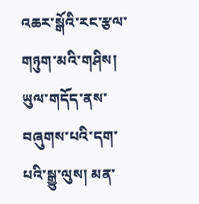འཆར་སྒོའི་རང་རྩལ་གཉུག་མའི་གཤིས། ཡུལ་གདོད་ནས་བཞུགས་པའི་དག་པའི་སྒྱུ་ལུས། མན་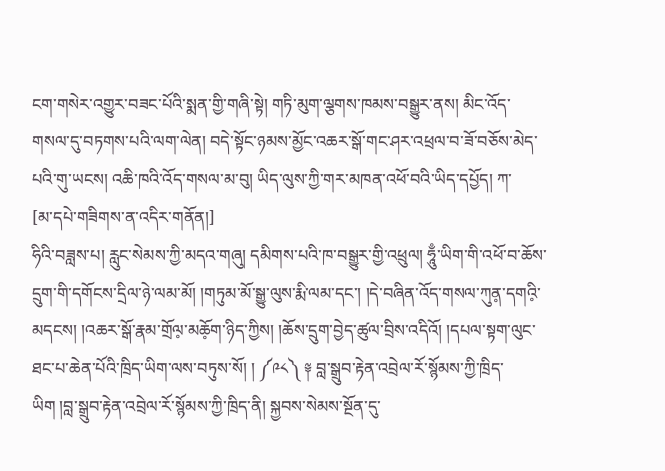ངག་གསེར་འགྱུར་བཟང་པོའི་སྨན་གྱི་གཞི་སྟེ། གཏི་མུག་ལྕགས་ཁམས་བསྒྱུར་ནས། མིང་འོད་གསལ་དུ་བཏགས་པའི་ལག་ལེན། བདེ་སྟོང་ཉམས་མྱོང་འཆར་སྒོ་གང་ཤར་འཕྲལ་བ་ཟོ་བཅོས་མེད་པའི་གུ་ཡངས། འཆི་ཁའི་འོད་གསལ་མ་བུ། ཡིད་ལུས་ཀྱི་གར་མཁན་འཕོ་བའི་ཡིད་དཔྱོད། ཀ་
[མ་དཔེ་གཟིགས་ན་འདིར་གནོན།]
ཧིའི་བཟླས་པ། རླུང་སེམས་ཀྱི་མདའ་གཞུ། དམིགས་པའི་ཁ་བསྒྱུར་གྱི་འཕྲུལ། ཧཱུྃ་ཡིག་གི་འཕོ་བ་ཆོས་དྲུག་གི་དགོངས་དྲིལ་ཉེ་ལམ་མོ། །གཏུམ་མོ་སྒྱུ་ལུས་རྨི་ལམ་དང་། །དེ་བཞིན་འོད་གསལ་ཀུན༷་དགའི༷་མདངས། །འཆར་སྒོ་རྣམ་གྲོལ༷་མཆོ༷ག་ཉིད་ཀྱིས། །ཆོས་དྲུག་བྱེད་ཚུལ་བྲིས་འདིའོ། །དཔལ་སྟག་ལུང་ཐང་པ་ཆེན་པོའི་ཁྲིད་ཡིག་ལས་བཏུས་སོ། ། ༼༩༨༽ ༈ བླ་སྒྲུབ་རྟེན་འབྲེལ་རོ་སྙོམས་ཀྱི་ཁྲིད་ཡིག །བླ་སྒྲུབ་རྟེན་འབྲེལ་རོ་སྙོམས་ཀྱི་ཁྲིད་ནི། སྐྱབས་སེམས་སྔོན་དུ་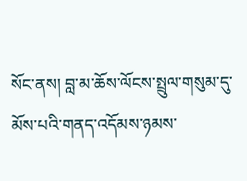སོང་ནས། བླ་མ་ཆོས་ལོངས་སྤྲུལ་གསུམ་དུ་མོས་པའི་གནད་འདོམས་ཉམས་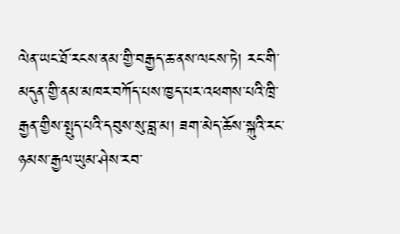ལེན་ཡང་ཐོ་རངས་ནམ་གྱི་བརྒྱད་ཆ་ནས་ལངས་ཏེ། རང་གི་མདུན་གྱི་ནམ་མཁར་བཀོད་པས་ཁྱད་པར་འཕགས་པའི་ཁྲི་རྒྱན་གྱིས་སྤུད་པའི་དབུས་སུ་བླ་མ། ཟག་མེད་ཆོས་སྐུའི་རང་ཉམས་རྒྱལ་ཡུམ་ཤེས་རབ་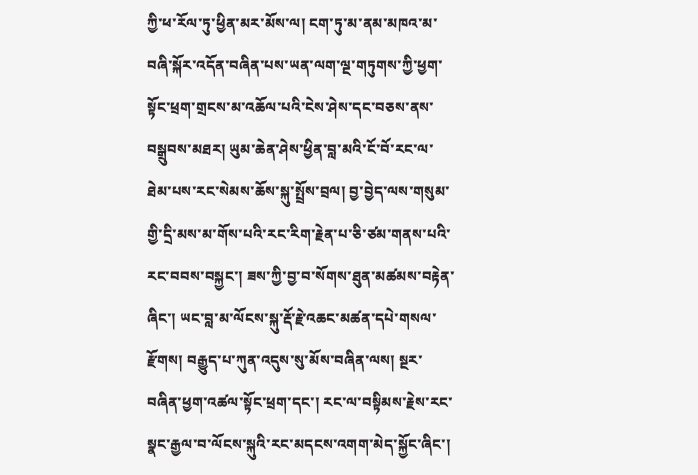ཀྱི་ཕ་རོལ་ཏུ་ཕྱིན་མར་མོས་ལ། ངག་ཏུ་མ་ནམ་མཁའ་མ་བཞི་སྐོར་འདོན་བཞིན་པས་ཡན་ལག་ལྔ་གཏུགས་ཀྱི་ཕྱག་སྟོང་ཕྲག་གྲངས་མ་འཆོལ་པའི་ངེས་ཤེས་དང་བཅས་ནས་བསྒྲུབས་མཐར། ཡུམ་ཆེན་ཤེས་ཕྱིན་བླ་མའི་ངོ་བོ་རང་ལ་ཐེམ་པས་རང་སེམས་ཆོས་སྐུ་སྤྲོས་བྲལ། བྱ་བྱེད་ལས་གསུམ་གྱི་དྲི་མས་མ་གོས་པའི་རང་རིག་རྗེན་པ་ཅི་ཙམ་གནས་པའི་རང་བབས་བསྐྱང་། ཟས་ཀྱི་བྱ་བ་སོགས་ཐུན་མཚམས་བརྟེན་ཞིང་། ཡང་བླ་མ་ལོངས་སྐུ་རྡོ་རྗེ་འཆང་མཚན་དཔེ་གསལ་རྫོགས། བརྒྱུད་པ་ཀུན་འདུས་སུ་མོས་བཞིན་ལས། སྔར་བཞིན་ཕྱག་འཚལ་སྟོང་ཕྲག་དང་། རང་ལ་བསྟིམས་རྗེས་རང་སྣང་རྒྱལ་བ་ལོངས་སྐུའི་རང་མདངས་འགག་མེད་སྐྱོང་ཞིང་།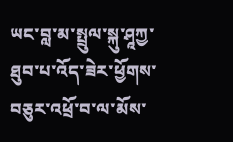ཡང་བླ་མ་སྤྲུལ་སྐུ་ཤཱཀྱ་ཐུབ་པ་འོད་ཟེར་ཕྱོགས་བཅུར་འཕྲོ་བ་ལ་མོས་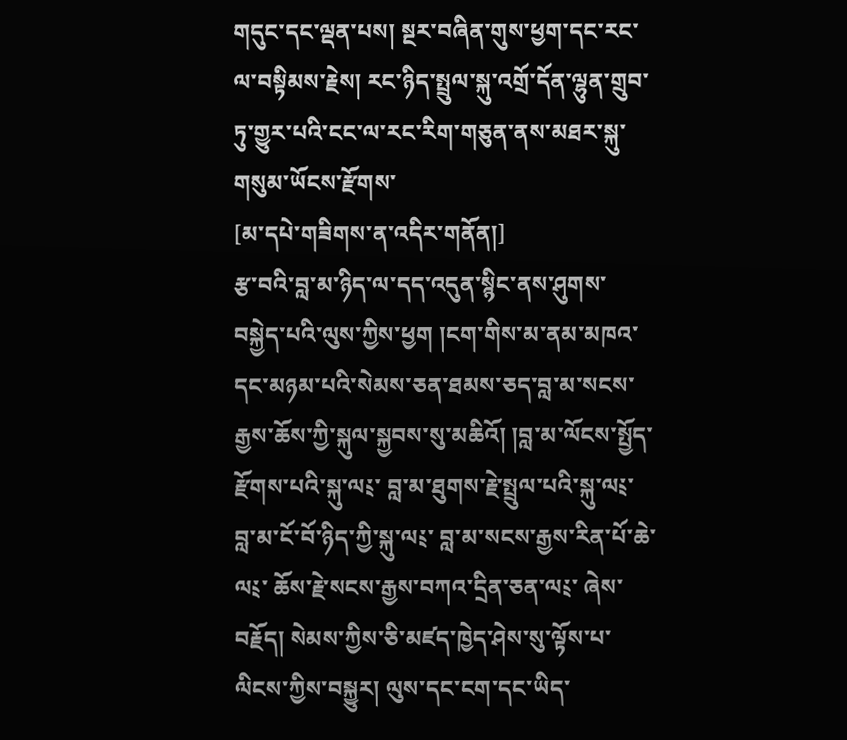གདུང་དང་ལྡན་པས། སྔར་བཞིན་གུས་ཕྱག་དང་རང་ལ་བསྟིམས་རྗེས། རང་ཉིད་སྤྲུལ་སྐུ་འགྲོ་དོན་ལྷུན་གྲུབ་ཏུ་གྱུར་པའི་ངང་ལ་རང་རིག་གཅུན་ནས་མཐར་སྐུ་གསུམ་ཡོངས་རྫོགས་
[མ་དཔེ་གཟིགས་ན་འདིར་གནོན།]
རྩ་བའི་བླ་མ་ཉིད་ལ་དད་འདུན་སྙིང་ནས་ཤུགས་བསྐྱེད་པའི་ལུས་ཀྱིས་ཕྱག །ངག་གིས་མ་ནམ་མཁའ་དང་མཉམ་པའི་སེམས་ཅན་ཐམས་ཅད་བླ་མ་སངས་རྒྱས་ཆོས་ཀྱི་སྐུལ་སྐྱབས་སུ་མཆིའོ། །བླ་མ་ལོངས་སྤྱོད་རྫོགས་པའི་སྐུ་ལ༴་ བླ་མ་ཐུགས་རྗེ་སྤྲུལ་པའི་སྐུ་ལ༴་ བླ་མ་ངོ་བོ་ཉིད་ཀྱི་སྐུ་ལ༴་ བླ་མ་སངས་རྒྱས་རིན་པོ་ཆེ་ལ༴་ ཆོས་རྗེ་སངས་རྒྱས་བཀའ་དྲིན་ཅན་ལ༴་ ཞེས་བརྗོད། སེམས་ཀྱིས་ཅི་མཛད་ཁྱེད་ཤེས་སུ་ལྟོས་པ་ལིངས་ཀྱིས་བསྐྱུར། ལུས་དང་ངག་དང་ཡིད་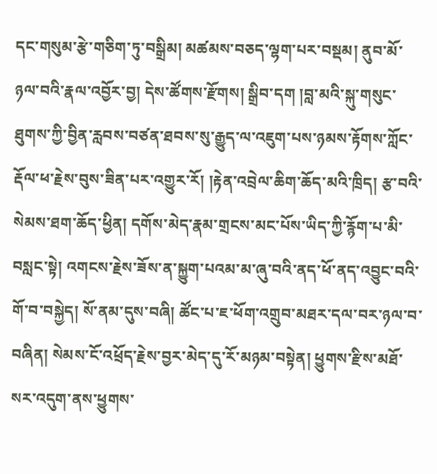དང་གསུམ་རྩེ་གཅིག་ཏུ་བསྒྲིམ། མཚམས་བཅད་ལྷག་པར་བསྡམ། ནུབ་མོ་ཉལ་བའི་རྣལ་འབྱོར་བྱ། དེས་ཚོགས་རྫོགས། སྒྲིབ་དག །བླ་མའི་སྐུ་གསུང་ཐུགས་ཀྱི་བྱིན་རླབས་བཙན་ཐབས་སུ་རྒྱུད་ལ་འཇུག་པས་ཉམས་རྟོགས་ཀློང་རྡོལ་ཕ་རྗེས་བུས་ཟིན་པར་འགྱུར་རོ། །རྟེན་འབྲེལ་ཆིག་ཆོད་མའི་ཁྲིད། རྩ་བའི་སེམས་ཐག་ཆོད་ཕྱིན། དགོས་མེད་རྣམ་གྲངས་མང་པོས་ཡིད་ཀྱི་རྙོག་པ་མི་བསླང་སྟེ། འགངས་རྗེས་ཟོས་ན་སྐྱུག་པའམ་མ་ཞུ་བའི་ནད་ཕོ་ནད་འབྱུང་བའི་གོ་བ་བསྐྱེད། སོ་ནམ་དུས་བཞི། ཚོང་པ་ཇ་ཕོག་འགྲུབ་མཐར་དལ་བར་ཉལ་བ་བཞིན། སེམས་ངོ་འཕྲོད་རྗེས་བྱར་མེད་དུ་རོ་མཉམ་བསྟེན། ཕྱུགས་རྫིས་མཐོ་སར་འདུག་ནས་ཕྱུགས་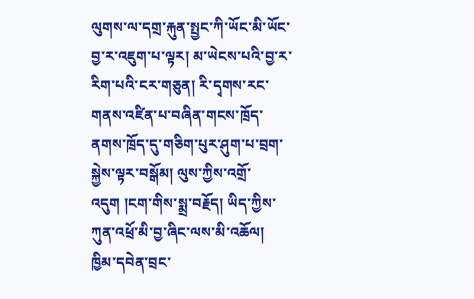ལུགས་ལ་དགྲ་རྐུན་སྤྱང་ཀི་ཡོང་མི་ཡོང་བྱ་ར་འཇུག་པ་ལྟར། མ་ཡེངས་པའི་བྱ་ར་རིག་པའི་ངར་གཅུན། རི་དྭགས་རང་གནས་འཛིན་པ་བཞིན་གངས་ཁྲོད་ནགས་ཁྲོད་དུ་གཅིག་པུར་ཤུག་པ་བྲག་སྐྱེས་ལྟར་བསྒོམ། ལུས་ཀྱིས་འགྲོ་འདུག །ངག་གིས་སྨྲ་བརྗོད། ཡིད་ཀྱིས་ཀུན་འཕྲོ་མི་བྱ་ཞིང་ལས་མི་འཆོལ། ཁྱིམ་དབེན་བྲང་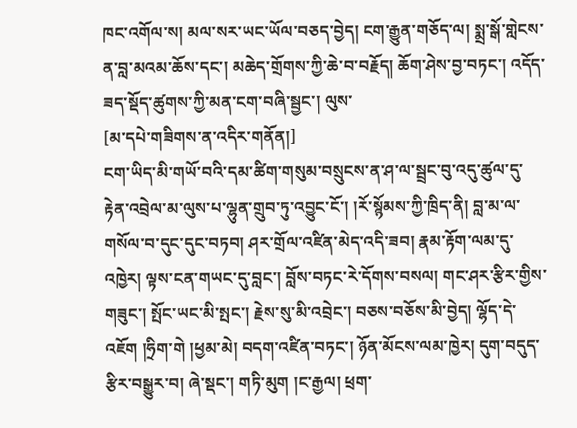ཁང་འགོལ་ས། མལ་སར་ཡང་ཡོལ་བཅད་བྱེད། ངག་རྒྱུན་གཅོད་ལ། སྨྲ་སྒོ་གླེངས་ན་བླ་མའམ་ཆོས་དང་། མཆེད་གྲོགས་ཀྱི་ཆེ་བ་བརྗོད། ཆོག་ཤེས་བྱ་བཏང་། འདོད་ཟད་སྡོད་ཚུགས་ཀྱི་མན་ངག་བཞི་སྦྱང་། ལུས་
[མ་དཔེ་གཟིགས་ན་འདིར་གནོན།]
ངག་ཡིད་མི་གཡོ་བའི་དམ་ཚིག་གསུམ་བསྲུངས་ན་ཤ་ལ་སྦྲང་བུ་འདུ་ཚུལ་དུ་རྟེན་འབྲེལ་མ་ལུས་པ་ལྷུན་གྲུབ་ཏུ་འབྱུང་ངོ་། །རོ་སྙོམས་ཀྱི་ཁྲིད་ནི། བླ་མ་ལ་གསོལ་བ་དུང་དུང་བཏབ། ཤར་གྲོལ་འཛིན་མེད་འདི་ཟབ། རྣམ་རྟོག་ལམ་དུ་འཁྱེར། ལྟས་ངན་གཡང་དུ་བླང་། བློས་བཏང་རེ་དོགས་བསལ། གང་ཤར་རྩིར་གྱིས་གཟུང་། སྤོང་ཡང་མི་སྤང་། རྗེས་སུ་མི་འབྲེང་། བཅས་བཅོས་མི་བྱེད། ལྷོད་དེ་འཇོག །ཧྲིག་གེ །ཕྱམ་མེ། བདག་འཛིན་བཏང་། ཉོན་མོངས་ལམ་ཁྱེར། དུག་བདུད་རྩིར་བསྒྱུར་བ། ཞེ་སྡང་། གཏི་མུག །ང་རྒྱལ། ཕྲག་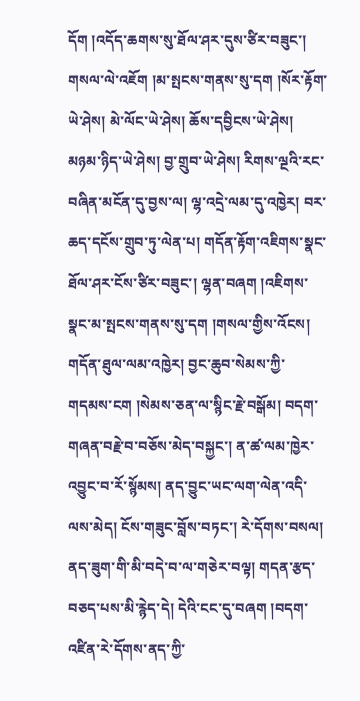དོག །འདོད་ཆགས་སུ་ཐོལ་ཤར་དུས་ཙིར་བཟུང་། གསལ་ལེ་འཇོག །མ་སྤངས་གནས་སུ་དག །སོར་རྟོག་ཡེ་ཤེས། མེ་ལོང་ཡེ་ཤེས། ཆོས་དབྱིངས་ཡེ་ཤེས། མཉམ་ཉིད་ཡེ་ཤེས། བྱ་གྲུབ་ཡེ་ཤེས། རིགས་ལྔའི་རང་བཞིན་མངོན་དུ་བྱས་ལ། ལྷ་འདྲེ་ལམ་དུ་འཁྱེར། བར་ཆད་དངོས་གྲུབ་ཏུ་ལེན་པ། གདོན་རྟོག་འཇིགས་སྣང་ཐོལ་ཤར་ངོས་ཙིར་བཟུང་། ལྷན་བཞག །འཇིགས་སྣང་མ་སྤངས་གནས་སུ་དག །གསལ་གྱིས་འོངས། གདོན་ཐུལ་ལམ་འཁྱེར། བྱང་ཆུབ་སེམས་ཀྱི་གདམས་ངག །སེམས་ཅན་ལ་སྙིང་རྗེ་བསྒོམ། བདག་གཞན་བརྗེ་བ་བཅོས་མེད་བསྐྱང་། ན་ཚ་ལམ་ཁྱེར་འབྱུང་བ་རོ་སྙོམས། ནད་བྱུང་ཡང་ལག་ལེན་འདི་ལས་མེད། ངོས་གཟུང་བློས་བཏང་། རེ་དོགས་བསལ། ནད་ཟུག་གི་མི་བདེ་བ་ལ་གཅེར་བལྟ། གདན་རྩད་བཅད་པས་མི་རྙེད་དེ། དེའི་ངང་དུ་བཞག །བདག་འཛིན་རེ་དོགས་ནད་ཀྱི་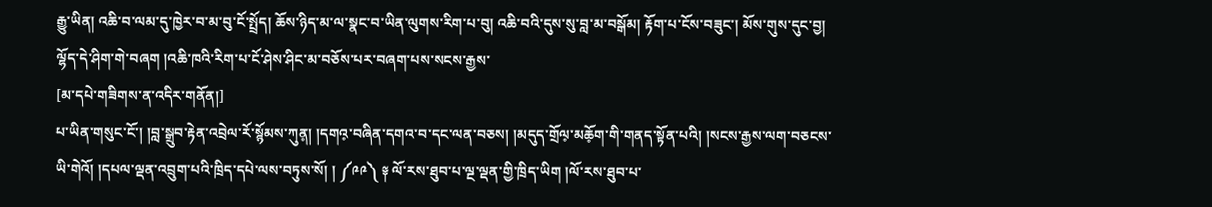རྒྱུ་ཡིན། འཆི་བ་ལམ་དུ་ཁྱེར་བ་མ་བུ་ངོ་སྤྲོད། ཆོས་ཉིད་མ་ལ་སྣང་བ་ཡིན་ལུགས་རིག་པ་བུ། འཆི་བའི་དུས་སུ་བླ་མ་བསྒོམ། རྟོག་པ་ངོས་བཟུང་། མོས་གུས་དུང་བྱ། ལྷོད་དེ་ཤིག་གེ་བཞག །འཆི་ཁའི་རིག་པ་ངོ་ཤེས་ཤིང་མ་བཅོས་པར་བཞག་པས་སངས་རྒྱས་
[མ་དཔེ་གཟིགས་ན་འདིར་གནོན།]
པ་ཡིན་གསུང་ངོ་། །བླ་སྒྲུབ་རྟེན་འབྲེལ་རོ་སྙོམས་ཀུན༷། །དགའ༷་བཞིན་དགའ་བ་དང་ལན་བཅས། །མདུད་གྲོལ༷་མཆོ༷ག་གི་གནད་སྟོན་པའི། །སངས་རྒྱས་ལག་བཅངས་ཡི་གེའོ། །དཔལ་ལྡན་འབྲུག་པའི་ཁྲིད་དཔེ་ལས་བཏུས་སོ། ། ༼༩༩༽ ༈ ལོ་རས་ཐུབ་པ་ལྔ་ལྡན་གྱི་ཁྲིད་ཡིག །ལོ་རས་ཐུབ་པ་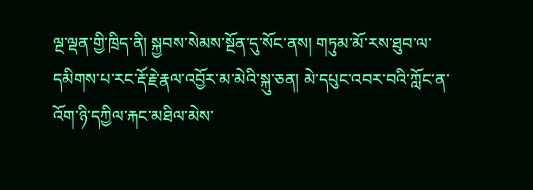ལྔ་ལྡན་གྱི་ཁྲིད་ནི། སྐྱབས་སེམས་སྔོན་དུ་སོང་ནས། གཏུམ་མོ་རས་ཐུབ་ལ་དམིགས་པ་རང་རྡོ་རྗེ་རྣལ་འབྱོར་མ་མེའི་སྐུ་ཅན། མེ་དཔུང་འབར་བའི་ཀློང་ན་འོག་ཉི་དཀྱིལ་རྐང་མཐིལ་མེས་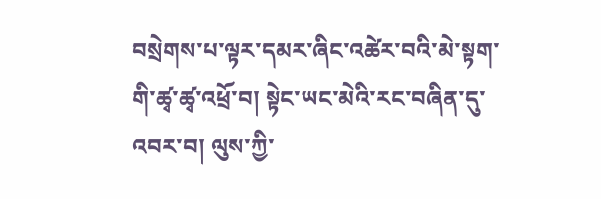བསྲེགས་པ་ལྟར་དམར་ཞིང་འཚེར་བའི་མེ་སྟག་གི་ཚྭ་ཚྭ་འཕྲོ་བ། སྟེང་ཡང་མེའི་རང་བཞིན་དུ་འབར་བ། ལུས་ཀྱི་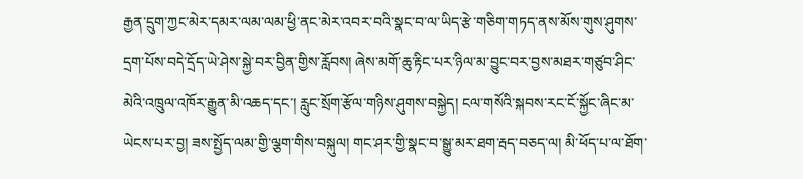རྒྱན་དྲུག་ཀྱང་མེར་དམར་ལམ་ལམ་ཕྱི་ནང་མེར་འབར་བའི་སྣང་བ་ལ་ཡིད་རྩེ་གཅིག་གཏད་ནས་མོས་གུས་ཤུགས་དྲག་པོས་བདེ་དྲོད་ཡེ་ཤེས་སྐྱེ་བར་བྱིན་གྱིས་རློབས། ཞེས་མགོ་ཆུ་རྟིང་པར་ཉིལ་མ་བྱུང་བར་བྱས་མཐར་གཙུབ་ཤིང་མེའི་འཁྲུལ་འཁོར་རྒྱུན་མི་འཆད་དང་། རླུང་སྲོག་རྩོལ་གཉིས་ཤུགས་བསྐྱེད། ངལ་གསོའི་སྐབས་རང་ངོ་སྐྱོང་ཞིང་མ་ཡེངས་པར་བྱ། ཟས་སྤྱོད་ལམ་གྱི་ལྕག་གིས་བསྐུལ། གང་ཤར་གྱི་སྣང་བ་སྒྱུ་མར་ཐག་རྦད་བཅད་ལ། མི་ཕོད་པ་ལ་ཐོག་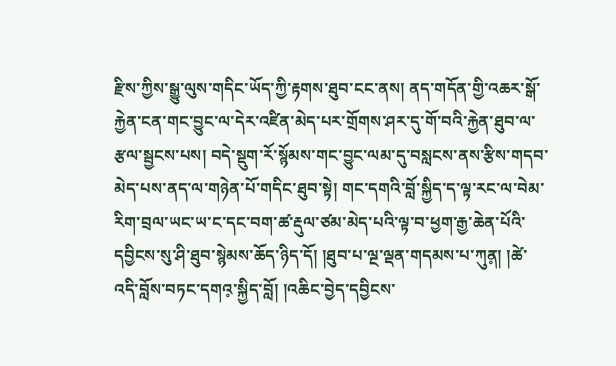རྫིས་ཀྱིས་སྒྱུ་ལུས་གདིང་ཡོད་ཀྱི་རྟགས་ཐུབ་ངང་ནས། ནད་གདོན་གྱི་འཆར་སྒོ་རྐྱེན་ངན་གང་བྱུང་ལ་དེར་འཛིན་མེད་པར་གྲོགས་ཤར་དུ་གོ་བའི་རྐྱེན་ཐུབ་ལ་རྩལ་སྦྱངས་པས། བདེ་སྡུག་རོ་སྙོམས་གང་བྱུང་ལམ་དུ་བསླངས་ནས་རྩིས་གདབ་མེད་པས་ནད་ལ་གཉེན་པོ་གདིང་ཐུབ་སྟེ། གང་དགའི་བློ་སྐྱིད་ད་ལྟ་རང་ལ་བེམ་རིག་བྲལ་ཡང་ཡ་ང་དང་བག་ཚ་རྡུལ་ཙམ་མེད་པའི་ལྟ་བ་ཕྱག་རྒྱ་ཆེན་པོའི་དབྱིངས་སུ་ཤི་ཐུབ་སྙེམས་ཆོད་ཉིད་དོ། །ཐུབ་པ་ལྔ་ལྡན་གདམས་པ་ཀུན༷། །ཚེ་འདི་བློས་བཏང་དགའ༷་སྐྱིད་བློ། །འཆིང་བྱེད་དབྱིངས་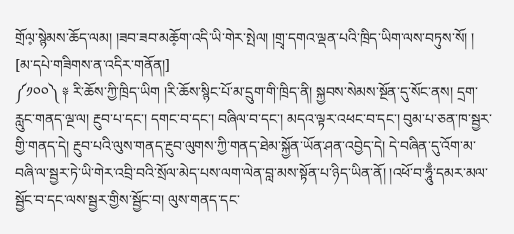གྲོལ༷་སྙེམས་ཆོད་ལམ། །ཟབ་ཟབ་མཆོ༷ག་འདི་ཡི་གེར་སྤེལ། །གྲྭ་དགའ་ལྡན་པའི་ཁྲིད་ཡིག་ལས་བཏུས་སོ། །
[མ་དཔེ་གཟིགས་ན་འདིར་གནོན།]
༼༡༠༠༽ ༈ རི་ཆོས་ཀྱི་ཁྲིད་ཡིག །རི་ཆོས་སྙིང་པོ་མ་དྲུག་གི་ཁྲིད་ནི། སྐྱབས་སེམས་སྔོན་དུ་སོང་ནས། དྲག་རླུང་གནད་ལྔ་ལ། རྔུབ་པ་དང་། དགང་བ་དང་། བཞིལ་བ་དང་། མདའ་ལྟར་འཕང་བ་དང་། བུམ་པ་ཅན་ཁ་སྦྱར་གྱི་གནད་དེ། རྔུབ་པའི་ལུས་གནད་རྔུབ་ལུགས་ཀྱི་གནད་ཐེམ་སྐྱོན་ཡོན་ཤན་འབྱེད་དེ། དེ་བཞིན་དུ་འོག་མ་བཞི་ལ་སྦྱར་ཏེ་ཡི་གེར་འབྲི་བའི་སྲོལ་མེད་པས་ལག་ལེན་བླ་མས་སྟོན་པ་ཉིད་ཡིན་ནོ། །འཕོ་བ་ཧཱུྃ་དམར་མལ་སྦྱོང་བ་དང་ལས་སྦྱར་གྱིས་སྦྱོང་བ། ལུས་གནད་དང་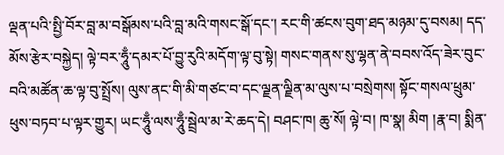ལྡན་པའི་སྤྱི་བོར་བླ་མ་བསྒོམས་པའི་བླ་མའི་གསང་སྒོ་དང་། རང་གི་ཚངས་བུག་ཐད་མཉམ་དུ་བསམ། དད་མོས་རྩེར་བསྐྱེད། ལྟེ་བར་ཧཱུྃ་དམར་པོ་བྱུ་རུའི་མདོག་ལྟ་བུ་སྟེ། གསང་གནས་སུ་ལྷན་ནེ་བབས་འོད་ཟེར་བུང་བའི་མཚོན་ཆ་ལྟ་བུ་སྤྲོས། ལུས་ནང་གི་མི་གཙང་བ་དང་ལྗན་ལྗིན་མ་ལུས་པ་བསྲེགས། སྟོང་གསལ་ཕྲུམ་ཕུས་བཏབ་པ་ལྟར་གྱུར། ཡང་ཧཱུྃ་ལས་ཧཱུྃ་སྦྲེལ་མ་རེ་ཆད་དེ། བཤང་ཁ། ཆུ་སོ། ལྟེ་བ། ཁ་སྣ། མིག །རྣ་བ། སྨིན་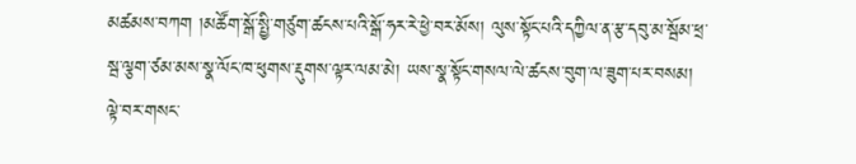མཚམས་བཀག །མཚོག་སྒོ་སྤྱི་གཙུག་ཚངས་པའི་སྒོ་ཧར་རེ་ཕྱེ་བར་མོས། ལུས་སྟོང་པའི་དཀྱིལ་ན་རྩ་དབུ་མ་སྦོམ་ཕྲ་སྦ་ལྕག་ཙམ་མས་སྣ་ལོང་ཁ་ཕུགས་རྡུགས་ལྟར་ལམ་མེ། ཡས་སྣ་སྟོང་གསལ་ལེ་ཚངས་བུག་ལ་ཟུག་པར་བསམ། ལྟེ་བར་གསང་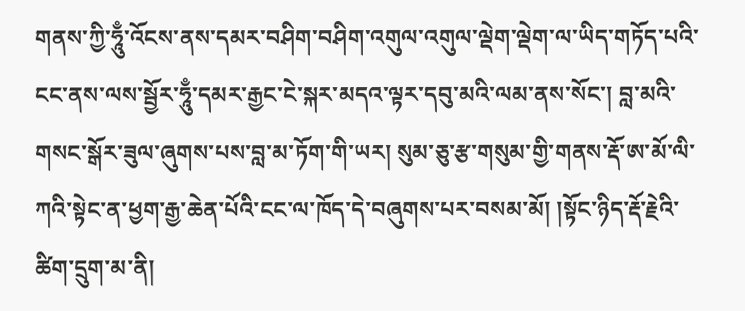གནས་ཀྱི་ཧཱུྃ་འོངས་ནས་དམར་བཤིག་བཤིག་འགུལ་འགུལ་ལྡེག་ལྡེག་ལ་ཡིད་གཏོད་པའི་ངང་ནས་ལས་སྦྱོར་ཧཱུྃ་དམར་རྒྱང་ངེ་སྐར་མདའ་ལྟར་དབུ་མའི་ལམ་ནས་སོང་། བླ་མའི་གསང་སྒོར་ཟུལ་ཞུགས་པས་བླ་མ་ཏོག་གི་ཡར། སུམ་ཅུ་རྩ་གསུམ་གྱི་གནས་རྡོ་ཨ་མོ་ལི་ཀའི་སྟེང་ན་ཕྱག་རྒྱ་ཆེན་པོའི་ངང་ལ་ཁོད་དེ་བཞུགས་པར་བསམ་མོ། །སྟོང་ཉིད་རྡོ་རྗེའི་ཚིག་དྲུག་མ་ནི།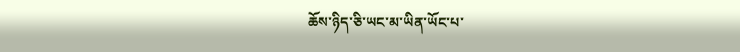ཆོས་ཉིད་ཅི་ཡང་མ་ཡིན་ཡོང་པ་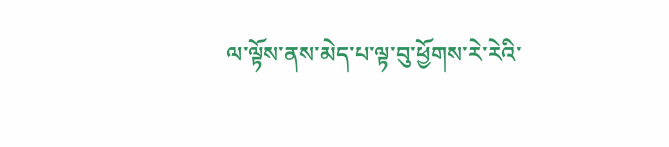ལ་ལྟོས་ནས་མེད་པ་ལྟ་བུ་ཕྱོགས་རེ་རེའི་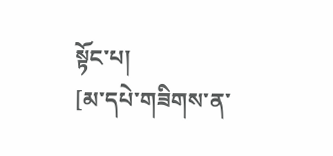སྟོང་པ།
[མ་དཔེ་གཟིགས་ན་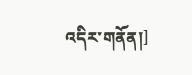འདིར་གནོན།]